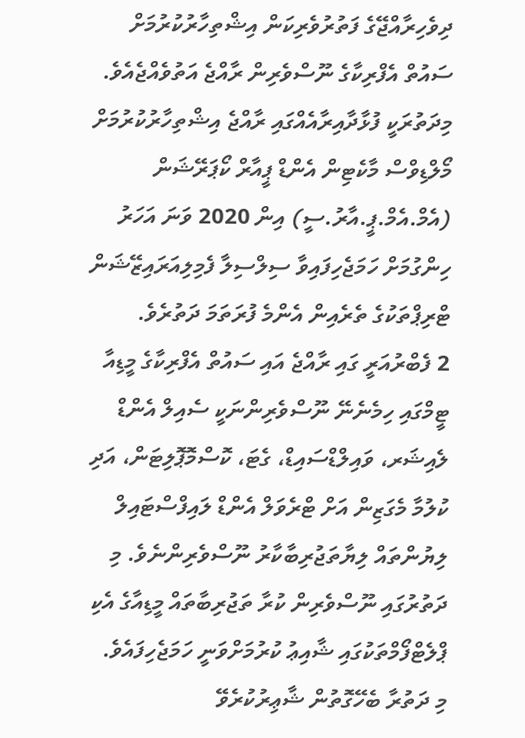ދިވެހިރާއްޖޭގެ ފަތުރުވެރިކަން އިޝްތިހާރުކުރުމަށް ސައުތް އެފްރިކާގެ ނޫސްވެރިން ރާއްޖެ އަތުވެއްޖެއެވެ.
މިދަތުރަކީ ފުޅާދާއިރާއެއްގައި ރާއްޖެ އިޝްތިހާރުކުރުމަށް މޯލްޑިވްސް މާކެޓިން އެންޑް ޕީއާރް ކޯޕަރޭޝަން (އެމް.އެމް.ޕީ.އާރު.ސީ) އިން 2020 ވަނަ އަހަރު ހިންގުމަށް ހަމަޖެހިފައިވާ ސިލްސިލާ ފެމިލިއަރައިޒޭޝަން ޓްރިޕްތަކުގެ ތެރެއިން އެންމެ ފުރަތަމަ ދަތުރެވެ.
2 ފެބްރުއަރީ ގައި ރާއްޖެ އައި ސައުތް އެފްރިކާގެ މީޑިއާ ޓީމްގައި ހިމެނެނޭ ނޫސްވެރިންނަކީ ސެއިލް އެންޑް ލެއިޝަރ، ވައިލްޑްސައިޑް، ގެޓަ، ކޮސްމޮޕޮލިޓަން، އަދި ކުލުމާ މެގަޒިން އަށް ޓްރެވަލް އެންޑް ލައިފްސްޓައިލް ލިޔުންތައް ލިޔާތަޖުރިބާކާރު ނޫސްވެރިންނެވެ. މި ދަތުރުގައި ނޫސްވެރިން ކުރާ ތަޖުރިބާތައް މީޑިއާގެ އެކި ޕްލެޓްފޯމްތަކުގައި ޝާއިޢު ކުރުމަށްވަނީ ހަމަޖެހިފައެވެ.
މި ދަތުރާ ބެހޭގޮތުން ޝާޢިރުކުރެވޭ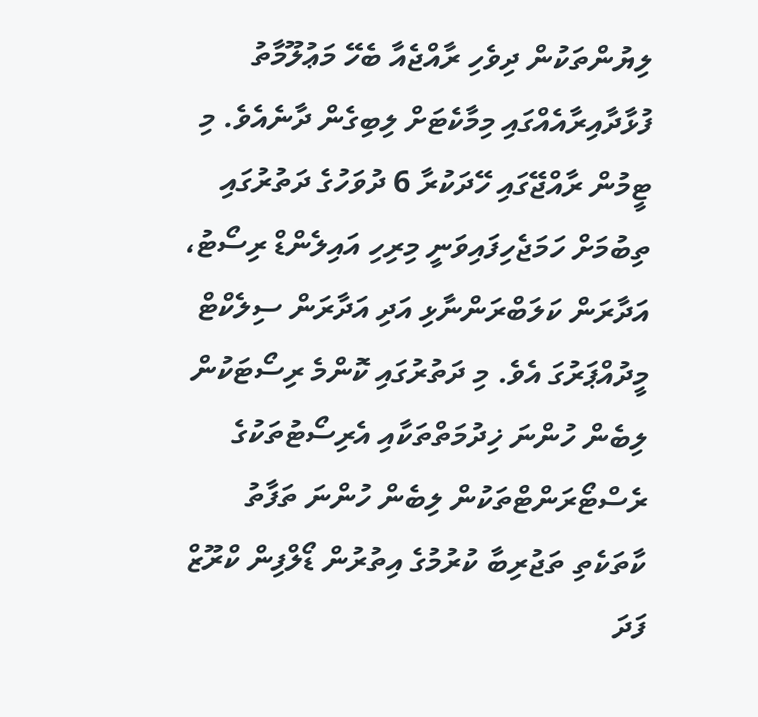ލިޔުންތަކުން ދިވެހި ރާއްޖެއާ ބެހޭ މަޢުލޫމާތު ފުޅާދާއިރާއެއްގައި މިމާކެޓަށް ލިބިގެން ދާނެއެވެ. މި ޓީމުން ރާއްޖޭގައި ހޭދަކުރާ 6 ދުވަހުގެ ދަތުރުގައި ތިބުމަށް ހަމަޖެހިފައިވަނީ މިރިހި އައިލެންޑް ރިސޯޓު، އަދާރަން ކަލަބްރަންނާޅި އަދި އަދާރަން ސިލެކްޓް މީދުއްޕަރުގަ އެވެ. މި ދަތުރުގައި ކޮންމެ ރިސޯޓަކުން ލިބެން ހުންނަ ޚިދުމަތްތަކާއި އެރިސޯޓުތަކުގެ ރެސްޓޯރަންޓްތަކުން ލިބެން ހުންނަ ތަފާތު ކާތަކެތި ތަޖުރިބާ ކުރުމުގެ އިތުރުން ޑޯލްފިން ކްރޫޒް ފަދަ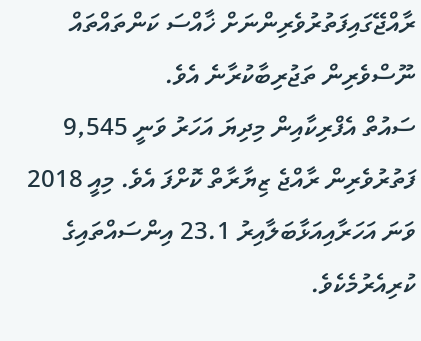ރާއްޖޭގައިފަތުރުވެރިންނަށް ޚާއްސަ ކަންތައްތައް ނޫސްވެރިން ތަޖުރިބާކުރާނެ އެވެ.
ސައުތް އެފްރިކާއިން މިދިޔަ އަހަރު ވަނީ 9,545 ފަތުރުވެރިން ރާއްޖެ ޒިޔާރާތް ކޮށްފަ އެވެ. މިއީ 2018 ވަނަ އަހަރާއިއަޅާބަލާއިރު 23.1 އިންސައްތައިގެ ކުރިއެރުމެކެވެ.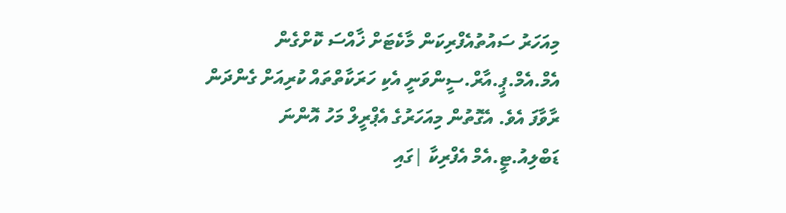މިއަހަރު ސައުތުއެފްރިކަން މާކެޓަށް ޚާއްސަ ކޮށްގެން އެމް.އެމް.ޕީ.އާރް.ސީންވަނީ އެކި ހަރަކާތްތައް ކުރިއަށް ގެންދަން ރާވާފަ އެވެ. އެގޮތުން މިއަހަރުގެ އެޕްރީލް މަހު އޮންނަ ޑަބްލިއު.ޓީ.އެމް އެފްރިކާ |ގައި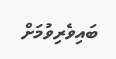ބައިވެރިވުމަށް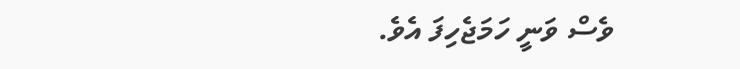ވެސް ވަނީ ހަމަޖެހިފަ އެވެ.